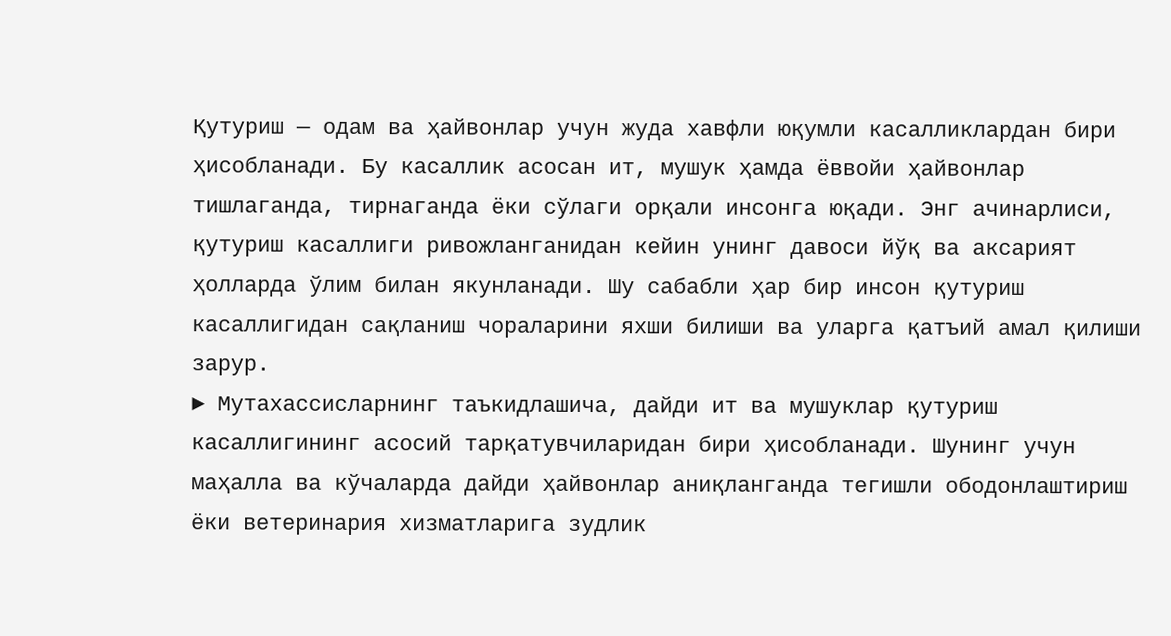Қутуриш — одам ва ҳайвонлар учун жуда хавфли юқумли касалликлардан бири ҳисобланади. Бу касаллик асосан ит, мушук ҳамда ёввойи ҳайвонлар тишлаганда, тирнаганда ёки сўлаги орқали инсонга юқади. Энг ачинарлиси, қутуриш касаллиги ривожланганидан кейин унинг давоси йўқ ва аксарият ҳолларда ўлим билан якунланади. Шу сабабли ҳар бир инсон қутуриш касаллигидан сақланиш чораларини яхши билиши ва уларга қатъий амал қилиши зарур.
► Мутахассисларнинг таъкидлашича, дайди ит ва мушуклар қутуриш касаллигининг асосий тарқатувчиларидан бири ҳисобланади. Шунинг учун маҳалла ва кўчаларда дайди ҳайвонлар аниқланганда тегишли ободонлаштириш ёки ветеринария хизматларига зудлик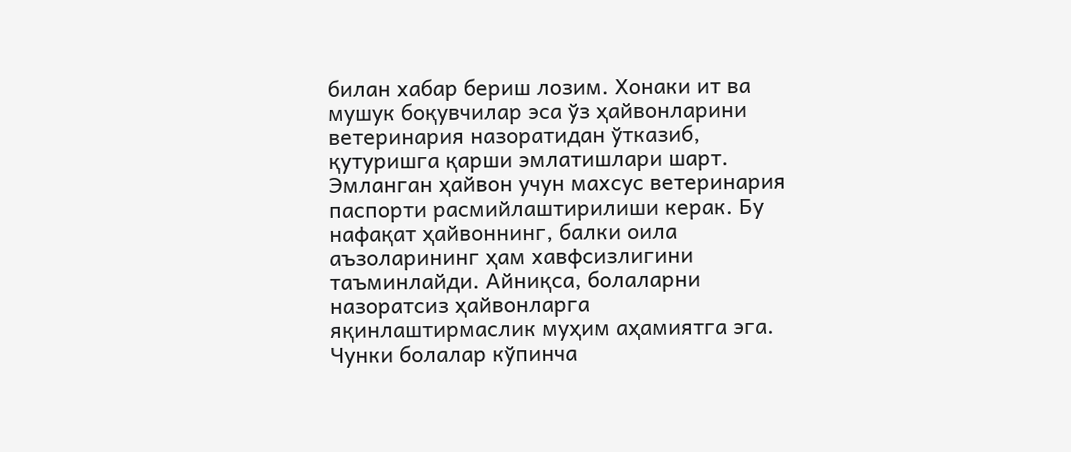билан хабар бериш лозим. Хонаки ит ва мушук боқувчилар эса ўз ҳайвонларини ветеринария назоратидан ўтказиб, қутуришга қарши эмлатишлари шарт. Эмланган ҳайвон учун махсус ветеринария паспорти расмийлаштирилиши керак. Бу нафақат ҳайвоннинг, балки оила аъзоларининг ҳам хавфсизлигини таъминлайди. Айниқса, болаларни назоратсиз ҳайвонларга яқинлаштирмаслик муҳим аҳамиятга эга. Чунки болалар кўпинча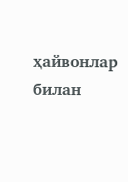ҳайвонлар билан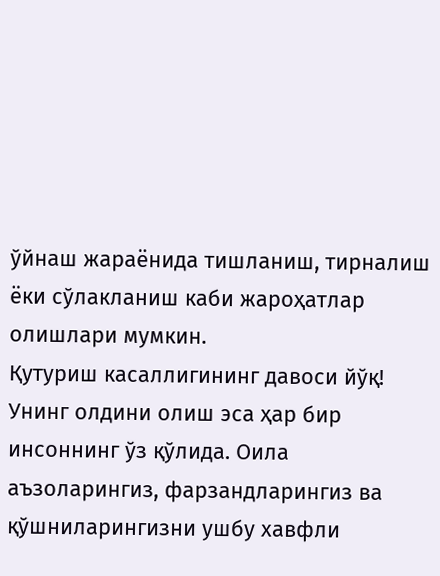ўйнаш жараёнида тишланиш, тирналиш ёки сўлакланиш каби жароҳатлар олишлари мумкин.
Қутуриш касаллигининг давоси йўқ!
Унинг олдини олиш эса ҳар бир инсоннинг ўз қўлида. Оила аъзоларингиз, фарзандларингиз ва қўшниларингизни ушбу хавфли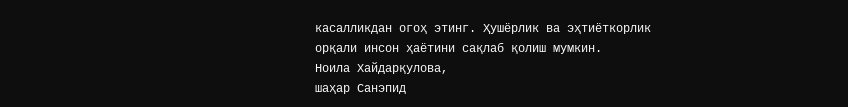касалликдан огоҳ этинг. Ҳушёрлик ва эҳтиёткорлик орқали инсон ҳаётини сақлаб қолиш мумкин.
Ноила Хайдарқулова,
шаҳар Санэпид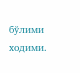бўлими ходими.